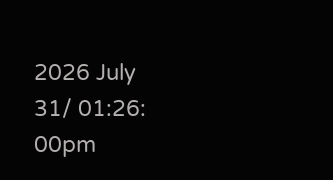2026 July 31/ 01:26: 00pm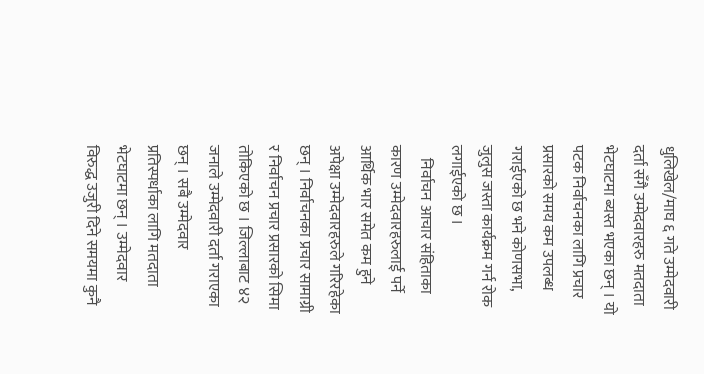धुलिखेल/माघ ६ गते उम्मेदवारी दर्ता सँगै उम्मेदवारहरु मतदाता भेटघाटमा ब्यस्त भएका छन् । यो पटक निर्वाचनका लागि प्रचार प्रसारको समय कम उपलब्ध गराईएको छ भने कोणसभा, जुलुस जस्ता कार्यक्रम गर्न रोक लगाईएको छ ।
    निर्वाचन आचार संहिताका कारण उम्मेदवारहरुलाई पर्ने आर्थिक भार समेत कम हुने अपेक्षा उम्मेदवारहरुले गरिरहेका छन् । निर्वाचनका प्रचार सामाग्री र निर्वाचन प्रचार प्रसारको सिमा तोकिएको छ । जिल्लाबाट ४२ जनाले उम्मेदवारी दर्ता गराएका छन् । सबै उम्मेदवार प्रतिस्पर्धाका लागि मतदाता भेटघाटमा छन् । उम्मेदवार विरुद्ध उजुरी दिने समयमा कुनै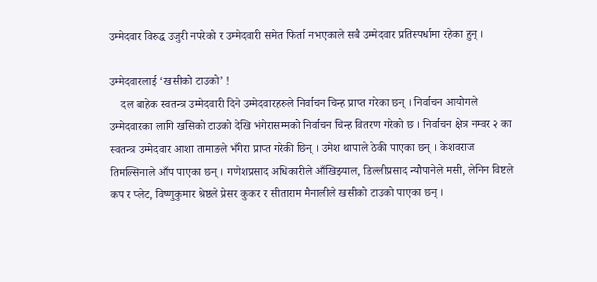उम्मेदवार विरुद्ध उजुरी नपरेको र उम्मेदवारी समेत फिर्ता नभएकाले सबै उम्मेदवार प्रतिस्पर्धामा रहेका हुन् ।

उम्मेदवारलाई ‘खसीको टाउको’ !
    दल बाहेक स्वतन्त्र उम्मेदवारी दिने उम्मेदवारहरुले निर्वाचन चिन्ह प्राप्त गरेका छन् । निर्वाचन आयोगले उम्मेदवारका लागि खसिको टाउको देखि भंगेरासम्मको निर्वाचन चिन्ह वितरण गरेको छ । निर्वाचन क्षेत्र नम्वर २ का स्वतन्त्र उम्मेदवार आशा तामाङले भँगेरा प्राप्त गरेकी छिन् । उमेश थापाले ठेकी पाएका छन् । केशवराज तिमल्सिनाले आँप पाएका छन् । गणेशप्रसाद अधिकारीले आँखिझ्याल, डिल्लीप्रसाद न्यौपानेले मसी, लेनिन विष्टले कप र प्लेट, विष्णुकुमार श्रेष्ठले प्रेसर कुकर र सीताराम मैनालीले खसीको टाउको पाएका छन् ।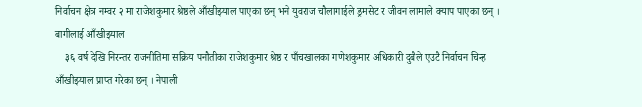निर्वाचन क्षेत्र नम्वर २ मा राजेशकुमार श्रेष्ठले आँखीझ्याल पाएका छन् भने युवराज चौलागाईले ड्रमसेट र जीवन लामाले क्याप पाएका छन् ।
बागीलाई आँखीझ्याल
    ३६ वर्ष देखि निरन्तर राजनीतिमा सक्रिय पनौतीका राजेशकुमार श्रेष्ठ र पाँचखालका गणेशकुमार अधिकारी दुबैले एउटै निर्वाचन चिन्ह आँखीझ्याल प्राप्त गरेका छन् । नेपाली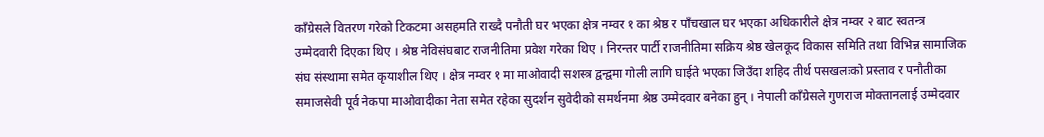काँग्रेसले वितरण गरेको टिकटमा असहमति राख्दै पनौती घर भएका क्षेत्र नम्वर १ का श्रेष्ठ र पाँचखाल घर भएका अधिकारीले क्षेत्र नम्वर २ बाट स्वतन्त्र उम्मेदवारी दिएका थिए । श्रेष्ठ नेविसंघबाट राजनीतिमा प्रवेश गरेका थिए । निरन्तर पार्टी राजनीतिमा सक्रिय श्रेष्ठ खेलकूद विकास समिति तथा विभिन्न सामाजिक संघ संस्थामा समेत कृयाशील थिए । क्षेत्र नम्वर १ मा माओवादी सशस्त्र द्वन्द्वमा गोली लागि घाईते भएका जिउँदा शहिद तीर्थ पसखलःको प्रस्ताव र पनौतीका समाजसेवी पूर्व नेकपा माओवादीका नेता समेत रहेका सुदर्शन सुवेदीको समर्थनमा श्रेष्ठ उम्मेदवार बनेका हुन् । नेपाली काँग्रेसले गुणराज मोक्तानलाई उम्मेदवार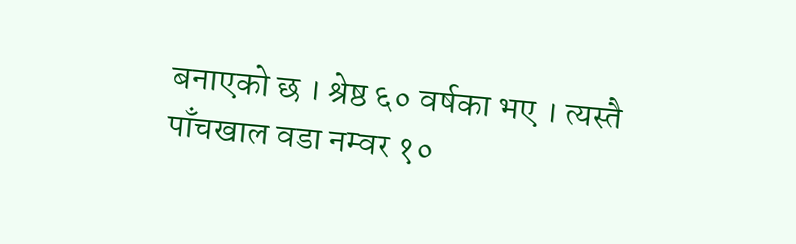बनाएको छ । श्रेष्ठ ६० वर्षका भए । त्यस्तै पाँचखाल वडा नम्वर १०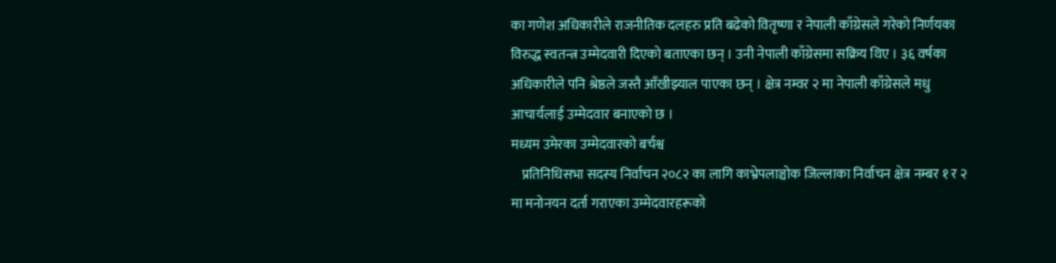का गणेश अधिकारीले राजनीतिक दलहरु प्रति बढेको वितृष्णा र नेपाली काँग्रेसले गरेको निर्णयका विरुद्ध स्वतन्त्र उम्मेदवारी दिएको बताएका छन् । उनी नेपाली काँग्रेसमा सक्रिय थिए । ३६ वर्षका अधिकारीले पनि श्रेष्ठले जस्तै आँखीझ्याल पाएका छन् । क्षेत्र नम्वर २ मा नेपाली काँग्रेसले मधु आचार्यलाई उम्मेदवार बनाएको छ ।
मध्यम उमेरका उम्मेदवारको बर्चश्व
    प्रतिनिधिसभा सदस्य निर्वाचन २०८२ का लागि काभ्रेपलाञ्चोक जिल्लाका निर्वाचन क्षेत्र नम्बर १ र २ मा मनोनयन दर्ता गराएका उम्मेदवारहरूको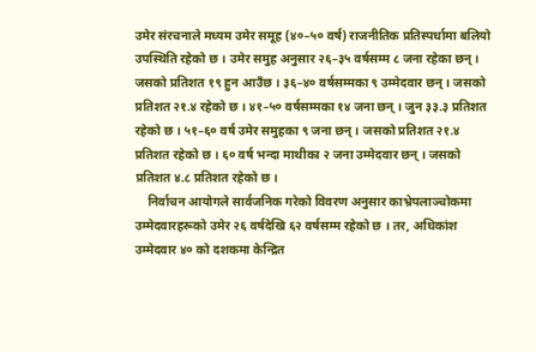उमेर संरचनाले मध्यम उमेर समूह (४०–५० वर्ष) राजनीतिक प्रतिस्पर्धामा बलियो उपस्थिति रहेको छ । उमेर समुह अनुसार २६–३५ वर्षसम्म ८ जना रहेका छन् । जसको प्रतिशत १९ हुन आउँछ । ३६–४० वर्षसम्मका ९ उम्मेदवार छन् । जसको प्रतिशत २१.४ रहेको छ । ४१–५० वर्षसम्मका १४ जना छन् । जुन ३३.३ प्रतिशत रहेको छ । ५१–६० वर्ष उमेर समुहका ९ जना छन् । जसको प्रतिशत २१.४ प्रतिशत रहेको छ । ६० वर्ष भन्दा माथीका २ जना उम्मेदवार छन् । जसको प्रतिशत ४.८ प्रतिशत रहेको छ ।
    निर्वाचन आयोगले सार्वजनिक गरेको विवरण अनुसार काभ्रेपलाञ्चोकमा उम्मेदवारहरूको उमेर २६ वर्षदेखि ६२ वर्षसम्म रहेको छ । तर, अधिकांश उम्मेदवार ४० को दशकमा केन्द्रित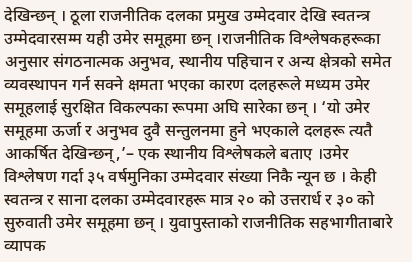देखिन्छन् । ठूला राजनीतिक दलका प्रमुख उम्मेदवार देखि स्वतन्त्र उम्मेदवारसम्म यही उमेर समूहमा छन् ।राजनीतिक विश्लेषकहरूका अनुसार संगठनात्मक अनुभव, स्थानीय पहिचान र अन्य क्षेत्रको समेत व्यवस्थापन गर्न सक्ने क्षमता भएका कारण दलहरूले मध्यम उमेर समूहलाई सुरक्षित विकल्पका रूपमा अघि सारेका छन् । ‘यो उमेर समूहमा ऊर्जा र अनुभव दुवै सन्तुलनमा हुने भएकाले दलहरू त्यतै आकर्षित देखिन्छन्,’– एक स्थानीय विश्लेषकले बताए ।उमेर विश्लेषण गर्दा ३५ वर्षमुनिका उम्मेदवार संख्या निकै न्यून छ । केही स्वतन्त्र र साना दलका उम्मेदवारहरू मात्र २० को उत्तरार्ध र ३० को सुरुवाती उमेर समूहमा छन् । युवापुस्ताको राजनीतिक सहभागीताबारे व्यापक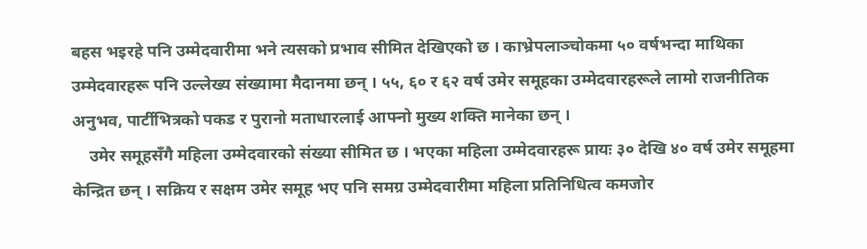बहस भइरहे पनि उम्मेदवारीमा भने त्यसको प्रभाव सीमित देखिएको छ । काभ्रेपलाञ्चोकमा ५० वर्षभन्दा माथिका उम्मेदवारहरू पनि उल्लेख्य संख्यामा मैदानमा छन् । ५५, ६० र ६२ वर्ष उमेर समूहका उम्मेदवारहरूले लामो राजनीतिक अनुभव, पार्टीभित्रको पकड र पुरानो मताधारलाई आफ्नो मुख्य शक्ति मानेका छन् ।
    उमेर समूहसँगै महिला उम्मेदवारको संख्या सीमित छ । भएका महिला उम्मेदवारहरू प्रायः ३० देखि ४० वर्ष उमेर समूहमा केन्द्रित छन् । सक्रिय र सक्षम उमेर समूह भए पनि समग्र उम्मेदवारीमा महिला प्रतिनिधित्व कमजोर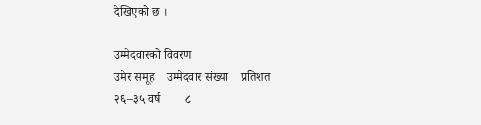देखिएको छ ।

उम्मेदवारको विवरण
उमेर समूह    उम्मेदवार संख्या    प्रतिशत
२६–३५ वर्ष        ८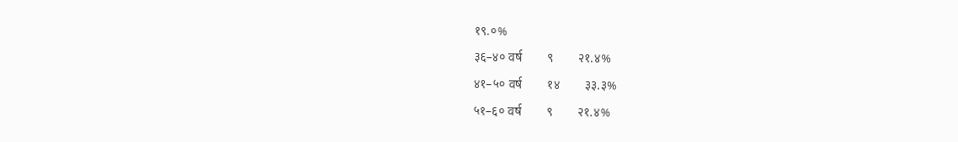१९.०%
३६–४० वर्ष        ९        २१.४%
४१–५० वर्ष        १४        ३३.३%
५१–६० वर्ष        ९        २१.४%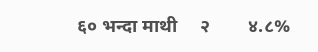६० भन्दा माथी     २        ४.८%